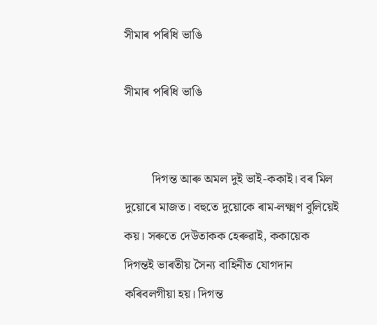সীমাৰ পৰিধি ভাঙি

সীমাৰ পৰিধি ভাঙি


         দিগন্ত আৰু অমল দুই ভাই-ককাই। বৰ মিল দুয়োৰে মাজত। বহুতে দুয়োকে ৰাম-লক্ষ্মণ বুলিয়েই কয়। সৰুতে দেউতাকক হেৰুৱাই, ককায়েক দিগন্তই ভাৰতীয় সৈন্য বাহিনীত যোগদান কৰিবলগীয়া হয়। দিগন্ত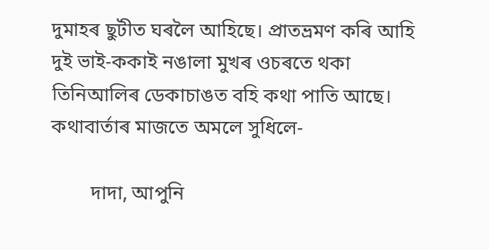দুমাহৰ ছুটীত ঘৰলৈ আহিছে। প্ৰাতভ্ৰমণ কৰি আহি দুই ভাই-ককাই নঙালা মুখৰ ওচৰতে থকা তিনিআলিৰ ডেকাচাঙত বহি কথা পাতি আছে। কথাবাৰ্তাৰ মাজতে অমলে সুধিলে-

        দাদা, আপুনি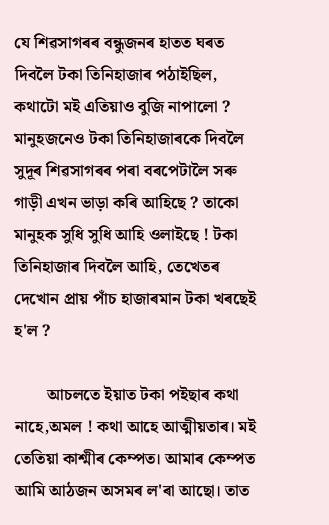যে শিৱসাগৰৰ বন্ধুজনৰ হাতত ঘৰত দিবলৈ টকা তিনিহাজাৰ পঠাইছিল, কথাটো মই এতিয়াও বুজি নাপালো ? মানুহজনেও টকা তিনিহাজাৰকে দিবলৈ সুদূৰ শিৱসাগৰৰ পৰা বৰপেটালৈ সৰু গাড়ী এখন ভাড়া কৰি আহিছে ? তাকো মানুহক সুধি সুধি আহি ওলাইছে ! টকা তিনিহাজাৰ দিবলৈ আহি, তেখেতৰ দেখোন প্ৰায় পাঁচ হাজাৰমান টকা খৰছেই হ'ল ?

        আচলতে ইয়াত টকা পইছাৰ কথা নাহে,অমল ! কথা আহে আত্মীয়তাৰ। মই তেতিয়া কাশ্মীৰ কেম্পত। আমাৰ কেম্পত আমি আঠজন অসমৰ ল'ৰা আছো। তাত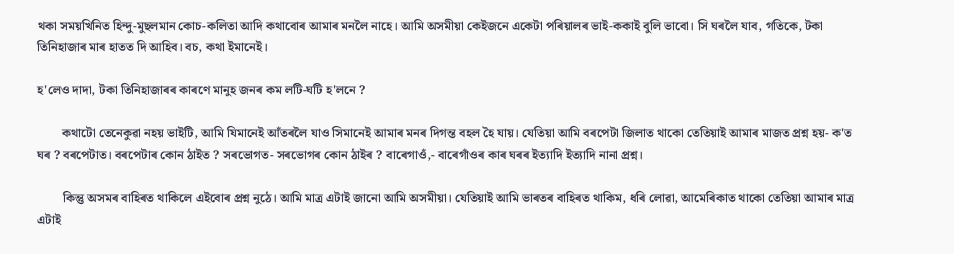থকা সময়খিনিত হিন্দু-মুছলমান কোচ-কলিতা আদি কথাবোৰ আমাৰ মনলৈ নাহে। আমি অসমীয়া কেইজনে একেটা পৰিয়ালৰ ভাই-ককাই বুলি ভাবো। সি ঘৰলৈ যাব, গতিকে, টকা তিনিহাজাৰ মাৰ হাতত দি আহিব। বচ, কথা ইমানেই।

হ'লেও দাদা, টকা তিনিহাজাৰৰ কাৰণে মানুহ জনৰ কম লটি-ঘটি হ'লনে ?

        কথাটো তেনেকুৱা নহয় ভাইটি, আমি যিমানেই আঁতৰলৈ যাও সিমানেই আমাৰ মনৰ দিগন্ত বহল হৈ যায়। যেতিয়া আমি বৰপেটা জিলাত থাকো তেতিয়াই আমাৰ মাজত প্ৰশ্ন হয়- ক'ত ঘৰ ? বৰপেটাত। বৰপেটাৰ কোন ঠাইত ? সৰভোগত- সৰভোগৰ কোন ঠাইৰ ? বাৰেগাওঁ,- বাৰেগাঁওৰ কাৰ ঘৰৰ ইত্যাদি ইত্যাদি নানা প্ৰশ্ন।

        কিন্তু অসমৰ বাহিৰত থাকিলে এইবোৰ প্ৰশ্ন নুঠে। আমি মাত্ৰ এটাই জানো আমি অসমীয়া। যেতিয়াই আমি ভাৰতৰ বাহিৰত থাকিম, ধৰি লোৱা, আমেৰিকাত থাকো তেতিয়া আমাৰ মাত্ৰ এটাই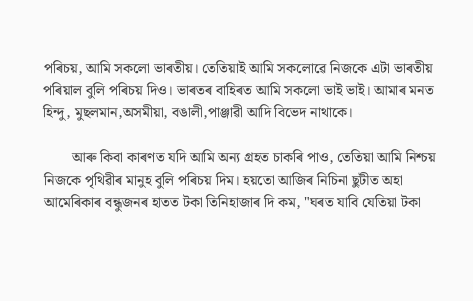পৰিচয়, আমি সকলো ভাৰতীয়। তেতিয়াই আমি সকলোৱে নিজকে এটা ভাৰতীয় পৰিয়াল বুলি পৰিচয় দিও। ভাৰতৰ বাহিৰত আমি সকলো ভাই ভাই। আমাৰ মনত হিন্দু, মুছলমান,অসমীয়া, বঙালী,পাঞ্জাৱী আদি বিভেদ নাথাকে।

        আৰু কিবা কাৰণত যদি আমি অন্য গ্ৰহত চাকৰি পাও, তেতিয়া আমি নিশ্চয় নিজকে পৃথিৱীৰ মানুহ বুলি পৰিচয় দিম। হয়তো আজিৰ নিচিনা ছুটীত অহা আমেৰিকাৰ বন্ধুজনৰ হাতত টকা তিনিহাজাৰ দি কম, "ঘৰত যাবি যেতিয়া টকা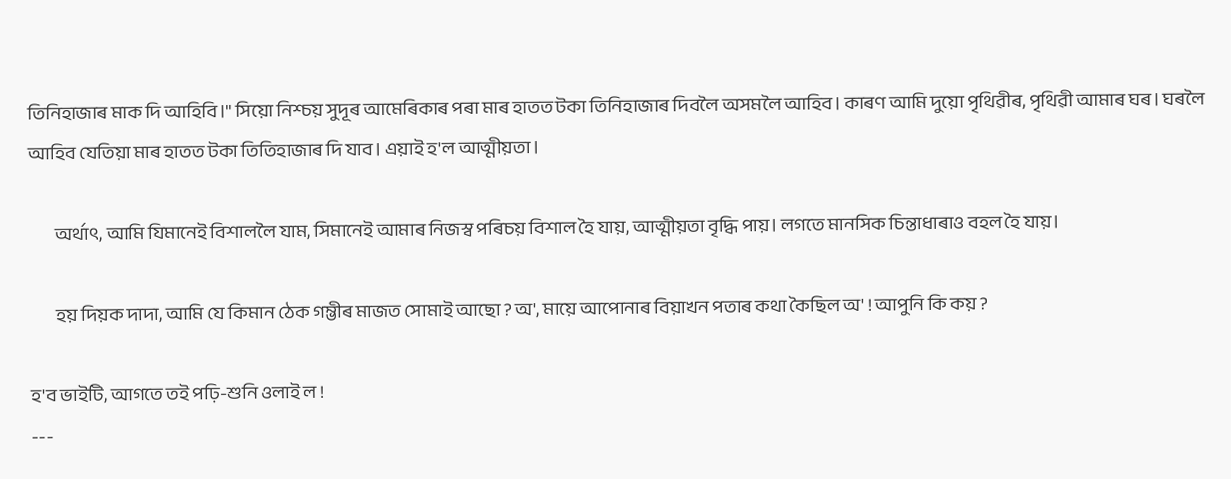তিনিহাজাৰ মাক দি আহিবি।" সিয়ো নিশ্চয় সুদূৰ আমেৰিকাৰ পৰা মাৰ হাতত টকা তিনিহাজাৰ দিবলৈ অসমলৈ আহিব। কাৰণ আমি দুয়ো পৃথিৱীৰ, পৃথিৱী আমাৰ ঘৰ। ঘৰলৈ আহিব যেতিয়া মাৰ হাতত টকা তিতিহাজাৰ দি যাব। এয়াই হ'ল আত্মীয়তা।

        অৰ্থাৎ, আমি যিমানেই বিশাললৈ যাম, সিমানেই আমাৰ নিজস্ব পৰিচয় বিশাল হৈ যায়, আত্মীয়তা বৃদ্ধি পায়। লগতে মানসিক চিন্তাধাৰাও বহল হৈ যায়।

        হয় দিয়ক দাদা, আমি যে কিমান ঠেক গম্ভীৰ মাজত সোমাই আছো ? অ', মায়ে আপোনাৰ বিয়াখন পতাৰ কথা কৈছিল অ' ! আপুনি কি কয় ?

হ'ব ভাইটি, আগতে তই পঢ়ি-শুনি ওলাই ল !
---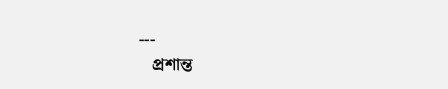---
   প্ৰশান্ত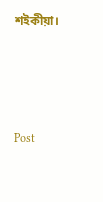শইকীয়া।





Post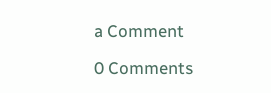a Comment

0 Comments